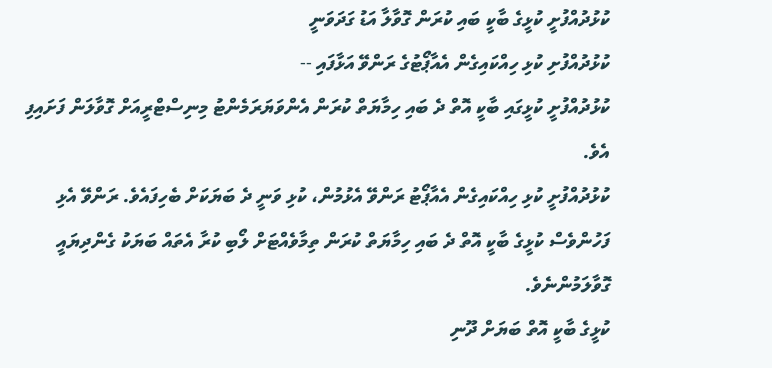ކުޅުދުއްފުށީ ކުޅީގެ ބާކީ ބައި ކުރަން ގޮވާލާ އަޑު ގަދަވަނީ
ކުޅުދުއްފުށި ކުޅި ހިއްކައިގެން އެއާޕޯޓުގެ ރަންވޭ އަޅާފައި --
ކުޅުދުއްފުށީ ކުޅީގައި ބާކީ އޮތް ދެ ބައި ހިމާޔަތް ކުރަން އެންވަޔަރަމެންޓު މިނިސްޓްރީއަށް ގޮވާލަން ފަށައިފި އެވެ.
ކުޅުދުއްފުށީ ކުޅި ހިއްކައިގެން އެއާޕޯޓު ރަންވޭ އެޅުމުން، ކުޅި ވަނީ ދެ ބަޔަކަށް ބެހިފައެވެ. ރަންވޭ އެޅި ފަހުންވެސް ކުޅީގެ ބާކީ އޮތް ދެ ބައި ހިމާޔަތް ކުރަން ތިމާވެއްޓަށް ލޯބި ކުރާ އެތައް ބަޔަކު ގެންދިޔައީ ގޮވާލަމުންނެވެ.
ކުޅީގެ ބާކީ އޮތް ބަޔަށް ދޫނި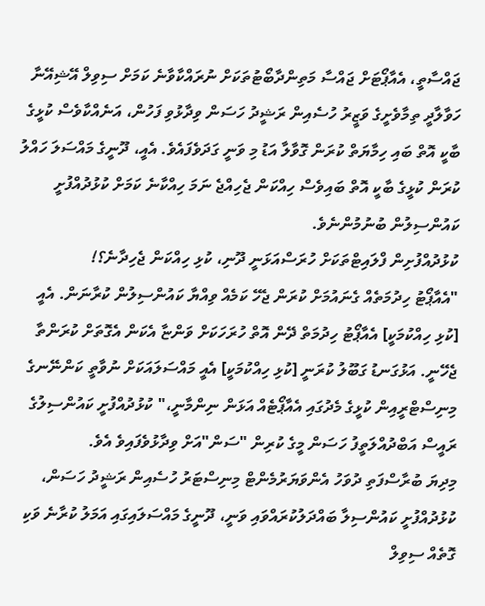ޖައްސާތީ، އެއާޕޯޓަށް ޖައްސާ މަތިންދާބޯޓުތަކަށް ނުރައްކާވާނެ ކަމަށް ސިވިލް އޭޝިއޭނާ ހަވާލާދީ ތިމާވެށީގެ ވަޒީރު ހުސެއިން ރަޝީދު ހަސަން ވިދާޅުވި ފަހުން، އަނެއްކާވެސް ކުޅީގެ ބާކީ އޮތް ބައި ހިމާޔަތް ކުރަން ގޮވާލާ އަޑު މި ވަނީ ގަދަވެފައެވެ. އެއީ، ދޫނީގެ މައްސަލަ ހައްލު ކުރަން ކުޅީގެ ބާކީ އޮތް ބައިވެސް ހިއްކަން ޖެހިއްޖެ ނަމަ ހިއްކާނެ ކަމަށް ކުޅުދުއްފުށީ ކައުންސިލުން ބުނުމުންނެވެ.
ކުޅުދުއްފުށިން ފްލައިޓްތަކަށް ހުރަސްއަޅަނީ ދޫނި، ކުޅި ހިއްކަން ޖެހިދާނެ؟!
"އެއާޕޯޓު ހިދުމަތެއް ގެނައުމަށް ކުރަން ޖެހޭ ކަމެއް ވިއްޔާ ކައުންސިލުން ކުރާނަން. އެއީ [ކުޅި ހިއްކުމަކީ] އެއާޕޯޓު ހިދުމަތް ދޭން އޮތް ހުރަހަކަށް ވަންޏާ އެކަން އެގޮތަށް ކުރަންތާ ޖެހޭނީ. އަޅުގަނޑު ގަބޫލު ކުރަނީ [ކުޅި ހިއްކުމަކީ] އެއީ މައްސަލައަކަށް ނުވާތީ ކަންނޭނގެ މިނިސްޓްރީއިން ކުޅީގެ މެދުގައި އެއާޕޯޓެއް އަޅަން ނިންމާނީ،" ކުޅުދުއްފުށީ ކައުންސިލުގެ ރައީސް އަބްދުއްލަތީފު ހަސަން މީގެ ކުރިން "ސަން"އަށް ވިދާޅުވެފައިވެ އެވެ.
މިދިޔަ ބުރާސްފަތި ދުވަހު އެންވަޔަރުމެންޓް މިނިސްޓަރު ހުސެއިން ރަޝީދު ހަސަން، ކުޅުދުއްފުށީ ކައުންސިލާ ބައްދަލުކުރައްވައި ވަނީ، ދޫނީގެ މައްސަލައިގައި އަމަލު ކުރާނެ ވަކި ގޮތެއް ސިވިލް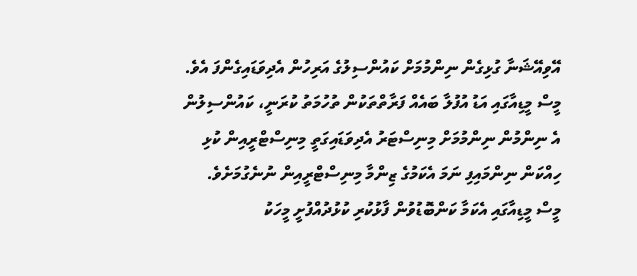އޭވިއޭޝަނާ ގުޅިގެން ނިންމުމަށް ކައުންސިލުގެ އަރިހުން އެދިވަޑައިގެންފަ އެވެ.
މީސް މީޑިއާގައި އަޑު އުފުލާ ބައެއް ފަރާތްތަކުން ތުހުމަތު ކުރަނީ، ކައުންސިލުން އެ ނިންމުން ނިންމުމަށް މިނިސްޓަރު އެދިވަޑައިގަތީ މިނިސްޓްރީއިން ކުޅި ހިއްކަން ނިންމައިފި ނަމަ އެކަމުގެ ޒިންމާ މިނިސްޓްރީއިން ނުނެގުމަށެވެ.
މީސް މީޑިއާގައި އެކަމާ ކަންބޮޑުވުން ފާޅުކުރި ކުޅުދުއްފުށީ މީހަކު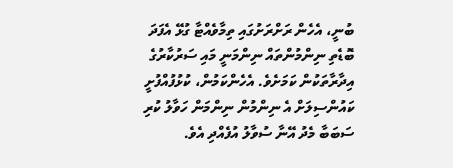ބުނީ، އެހެން ރަށްރަށުގައި ތިމާވެއްޓާ ގުޅޭ އެފަދަ ބޮޑެތި ނިންމުންތައް ނިންމަނީ މައި ސަރުކާރުގެ އިދާރާތަކުން ކަމަށެވެ. އެހެންކަމުން، ކުޅުފުއްފުށީ ކައުންސިލަށް އެ ނިންމުން ނިންމަން ހަވާލު ކުރި ސަބަބާ މެދު އޭނާ ސުވާލު އުފެއްދި އެވެ.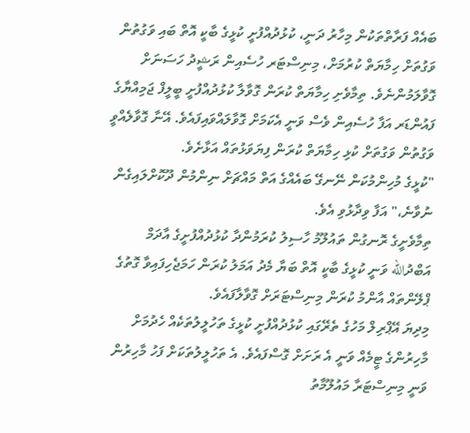ބައެއް ފަރާތްތަކުން މިހާރު ދަނީ، ކުޅުދުއްފުށީ ކުޅީގެ ބާކީ އޮތް ބައި ވަގުތުން ވަގުތަށް ހިމާޔަތް ކުރުމަށް، މިނިސްޓަރ ހުސެއިން ރަޝީދު ހަސަނަށް ގޮވާލަމުންނެވެ. ތިމާވެށި ހިމާޔަތް ކުރަން ގޮވާލާ ކުޅުދުއްފުށީ ބީލީފް ޖަމިއްޔާގެ ފައުންޑަރ އަފާ ހުސެއިން ވެސް ވަނީ އެކަމަށް ގޮވާލައްވައިފައެވެ. އޭނާ ގޮވާލެއްވީ ވަގުތުން ވަގުތަށް ކުޅި ހިމާޔަތް ކުރަން ފިޔަވަޅުތައް އަޅާށެވެ.
"ކުޅީގެ މުހިންމުކަން ނޭނގޭ ބައެއްގެ އަތް މައްޗަށް ނިންމުން ދޫކޮށްލައިގެން ނުވާނެ،" އަފާ ވިދާޅުވި އެވެ.
ތިމާވެށީގެ ރޮނގުން ތައުލޫމު ހާސިލު ކުރަމުންދާ ކުޅުދުއްފުށީގެ އާދަމް އަބްދުالله ވަނީ ކުޅީގެ ބާކީ އޮތް ބަޔާ މެދު އަމަލު ކުރަން ހަމަޖެހިފައިވާ ގޮތުގެ ޕްލޭންތައް އާންމު ކުރަން މިނިސްޓަރަށް ގޮވާލާފައެވެ.
މިދިޔަ އޭޕްރިލް މަހުގެ ތެރޭގައި ކުޅުދުއްފުށީ ކުޅީގެ ތަހުލީލުތަކެއް ހެދުމަށް މާހިރުންގެ ޓީމެއް ވަނީ އެ ރަށަށް ގޮސްފައެވެ. އެ ތަހުލީލުތަކަށް ފަހު މާހިރުން ވަނީ މިނިސްޓަރާ މައުލޫމާތު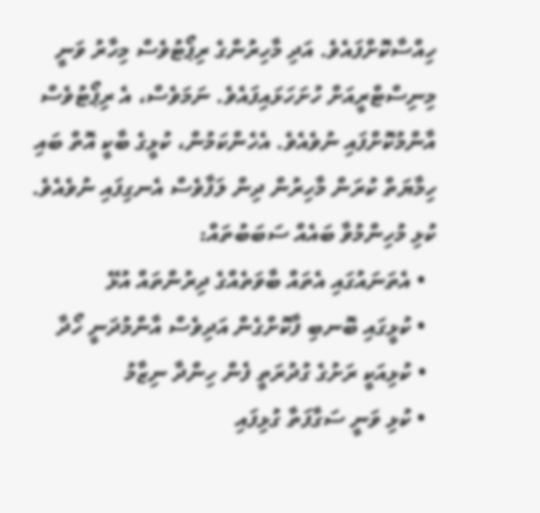ހިއްސާކޮށްފައެވެ. އަދި މާހިރުންގެ ރިޕޯޓުވެސް މިހާރު ވަނީ މިނިސްޓްރީއަށް ހުށަހަޅައިފައެވެ. ނަމަވެސް، އެ ރިޕޯޓުވެސް އާންމުކޮށްފައި ނުވެއެވެ. އެހެންކަމުން، ކުޅީގެ ބާކީ އޮތް ބައި ހިމާޔަތް ކުރަން މާހިރުން ދިން ލަފާވެސް އެނގިފައި ނުވެއެވެ.
ކުޅި މުހިންމުވާ ބައެއް ސަބަބުތައް:
  • އެތަނައުގައި އެތައް ބާވަތެއްގެ ދިރުންތައް އުޅޭ
  • ކުޅީގައި ބޮނބި ފާކޮށްގެން އަދިވެސް އާންމުދަނީ ހޯދާ
  • ކުޅިއަކީ ރަށުގެ ގުދުރަތީ ފެން ހިންދާ ނިޒާމު
  • ކުޅި ވަނީ ސަގާފަތާ ގުޅިފައި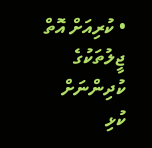• ކުރިއަށް އޮތް ޖީލުތަކުގެ ކުދިންނަށް ކުޅި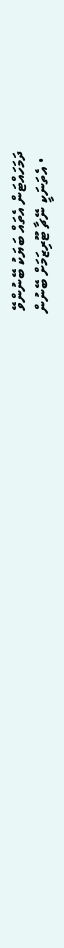ދަމަހައްޓަން އެތައް ބަޔަކު ބޭނުންވޭ
  • އެތަނަކީ ނޭޗާ ޓޫރިޒަމަށް ބޭނުން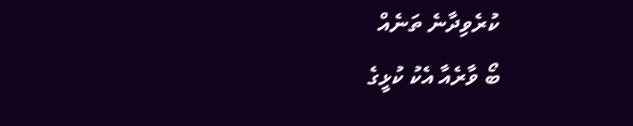ކުރެވިދާނެ ތަނެއް
ބޯ ވާރެއާ އެކު ކުޅީގެ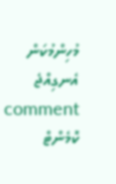މުހިންމުކަން އެނގިއްޖެ
comment ކޮމެންޓް